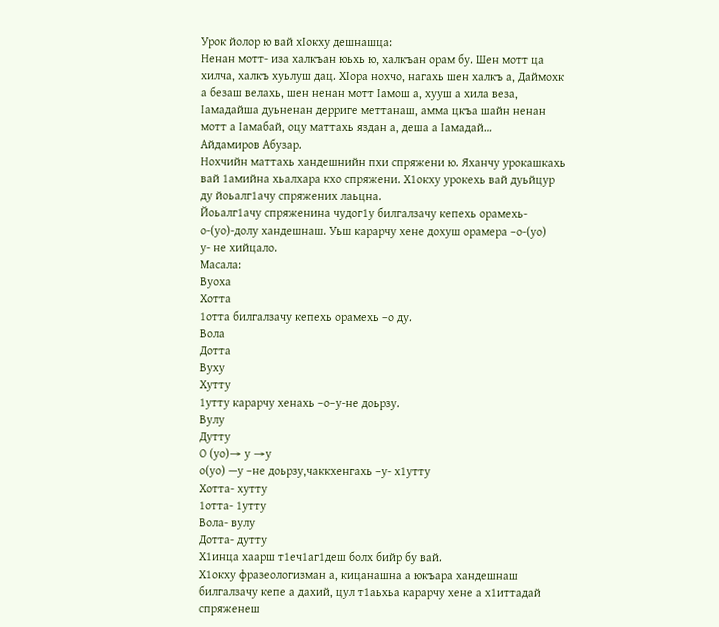Урок йолор ю вай хIокху дешнашца:
Ненан мотт- иза халкъан юьхь ю, халкъан орам бу. Шен мотт ца хилча, халкъ хуьлуш дац. ХIора нохчо, нагахь шен халкъ а, Даймохк а безаш велахь, шен ненан мотт Iамош а, хууш а хила веза, Iамадайша дуьненан дерриге меттанаш, амма цкъа шайн ненан мотт а Iамабай, оцу маттахь яздан а, деша а Iамадай…
Айдамиров Абузар.
Нохчийн маттахь хандешнийн пхи спряжени ю. Яханчу урокашкахь вай 1амийна хьалхара кхо спряжени. Х1окху урокехь вай дуьйцур ду йоьалг1ачу спряжених лаьцна.
Йоьалг1ачу спряженина чудог1у билгалзачу кепехь орамехь- о-(уо)-долу хандешнаш. Уьш карарчу хене дохуш орамера –о-(уо)
у- не хийцало.
Масала:
Вуоха
Хотта
1отта билгалзачу кепехь орамехь –о ду.
Вола
Дотта
Вуху
Хутту
1утту карарчу хенахь –о–у-не доьрзу.
Вулу
Дутту
О (уо)→ у →у
о(уо) —у –не доьрзу,чаккхенгахь –у- х1утту
Хотта- хутту
1отта- 1утту
Вола- вулу
Дотта- дутту
Х1инца хаарш т1еч1аг1деш болх бийр бу вай.
Х1окху фразеологизман а, кицанашна а юкъара хандешнаш билгалзачу кепе а дахий, цул т1аьхьа карарчу хене а х1иттадай спряженеш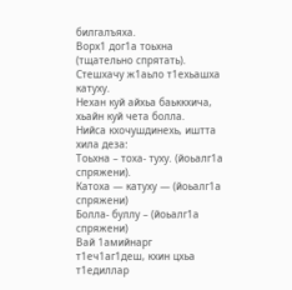билгалъяха.
Ворх1 дог1а тоьхна (тщательно спрятать).
Стешхачу ж1аьло т1ехьашха катуху.
Нехан куй айхьа баьккхича, хьайн куй чета болла.
Нийса кхочушдинехь, иштта хила деза:
Тоьхна – тоха- туху. (йоьалг1а спряжени).
Катоха — катуху — (йоьалг1а спряжени)
Болла- буллу – (йоьалг1а спряжени)
Вай 1амийнарг т1еч1аг1деш, кхин цхьа т1едиллар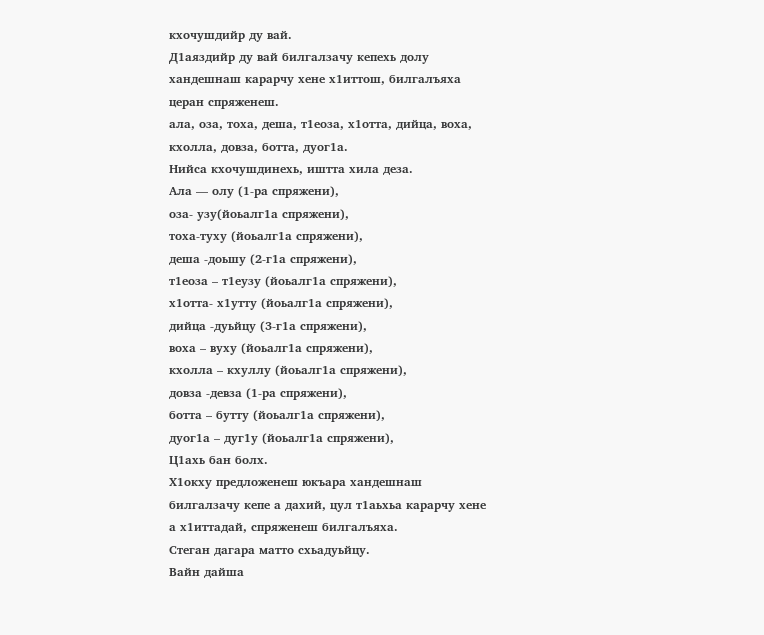кхочушдийр ду вай.
Д1аяздийр ду вай билгалзачу кепехь долу хандешнаш карарчу хене х1иттош, билгалъяха церан спряженеш.
ала, оза, тоха, деша, т1еоза, х1отта, дийца, воха, кхолла, довза, ботта, дуог1а.
Нийса кхочушдинехь, иштта хила деза.
Ала — олу (1-ра спряжени),
оза- узу(йоьалг1а спряжени),
тоха-туху (йоьалг1а спряжени),
деша -доьшу (2-г1а спряжени),
т1еоза – т1еузу (йоьалг1а спряжени),
х1отта- х1утту (йоьалг1а спряжени),
дийца -дуьйцу (3-г1а спряжени),
воха – вуху (йоьалг1а спряжени),
кхолла – кхуллу (йоьалг1а спряжени),
довза -девза (1-ра спряжени),
ботта – бутту (йоьалг1а спряжени),
дуог1а – дуг1у (йоьалг1а спряжени),
Ц1ахь бан болх.
Х1окху предложенеш юкъара хандешнаш билгалзачу кепе а дахий, цул т1аьхьа карарчу хене а х1иттадай, спряженеш билгалъяха.
Стеган дагара матто схьадуьйцу.
Вайн дайша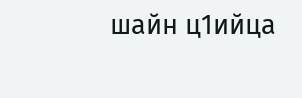шайн ц1ийца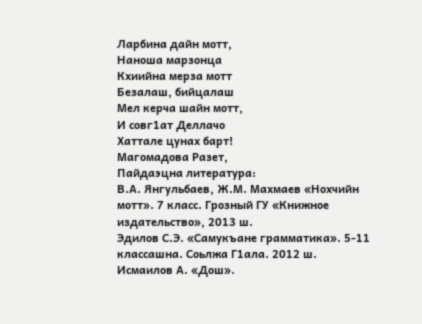Ларбина дайн мотт,
Наноша марзонца
Кхиийна мерза мотт
Безалаш, бийцалаш
Мел керча шайн мотт,
И совг1ат Деллачо
Хаттале цунах барт!
Магомадова Разет,
Пайдаэцна литература:
В.А. Янгульбаев, Ж.М. Махмаев «Нохчийн мотт». 7 класс. Грозный ГУ «Книжное издательство», 2013 ш.
Эдилов С.Э. «Самукъане грамматика». 5-11 классашна. Соьлжа Г1ала. 2012 ш.
Исмаилов А. «Дош».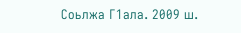Соьлжа Г1ала. 2009 ш.